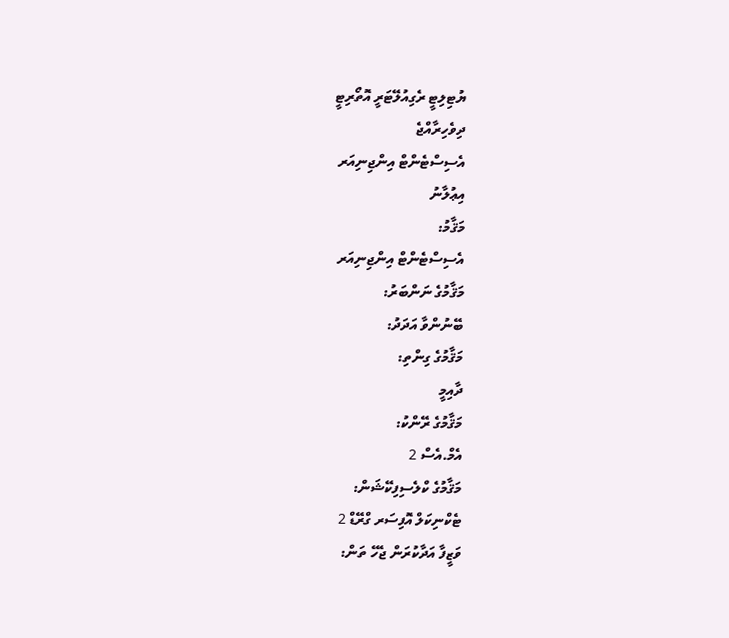ޔުޓިލިޓީ ރެގިއުލޭޓަރީ އޮތޯރިޓީ
ދިވެހިރާއްޖެ
އެސިސްޓެންޓް އިންޖިނިއަރ
އިޢުލާނު
މަޤާމު:
އެސިސްޓެންޓް އިންޖިނިއަރ
މަޤާމުގެ ނަންބަރު:
ބޭނުންވާ އަދަދު:
މަޤާމުގެ ގިންތި:
ދާއިމީ
މަޤާމުގެ ރޭންކު:
އެމް.އެސް 2
މަޤާމުގެ ކްލެސިފިކޭޝަން:
ޓެކްނިކަލް އޮފިސަރ ގްރޭޑް 2
ވަޒީފާ އަދާކުރަން ޖެހޭ ތަން: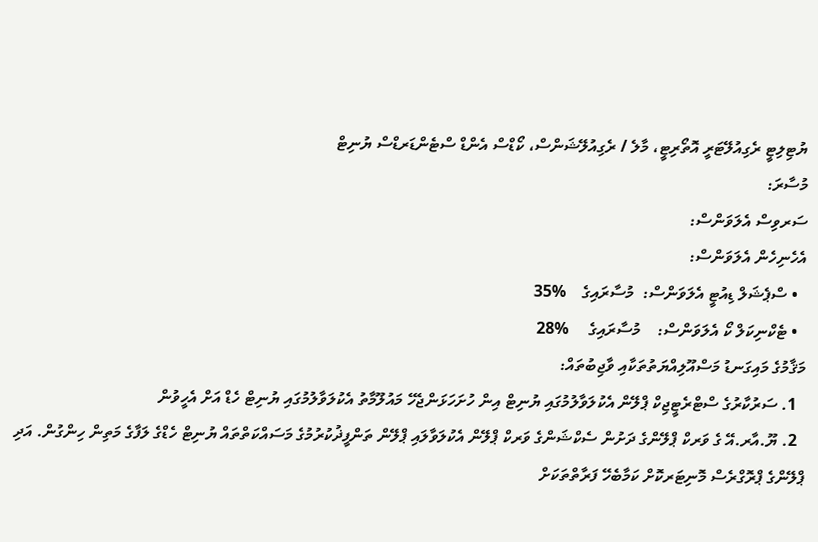ޔުޓިލިޓީ ރެގިއުލޭޓަރީ އޮތޯރިޓީ، މާލެ / ރެގިއުލޭޝަންސް، ކޯޑްސް އެންޑް ސްޓެންޑަރޑްސް ޔުނިޓް
މުސާރަ:
ސަރވިސް އެލަވަންސް:
އެހެނިހެން އެލަވަންސް:
  • ސްޕެޝަލް ޑިއުޓީ އެލަވަންސް:  މުސާރައިގެ    %35
  • ޓެކްނިކަލް ކޯ އެލަވަންސް:    މުސާރައިގެ     %28
މަޤާމުގެ މައިގަނޑު މަސްއޫލިއްޔަތުތަކާއި ވާޖިބުތައް:
  1. ސަރުކާރުގެ ސްޓްރެޓީޖިކް ޕްލޭން އެކުލަވާލުމުގައި ޔުނިޓް އިން ހުށަހަޅަންޖެހޭ މައުލޫމާތު އެކުލަވާލުމުގައި ޔުނިޓް ހެޑް އަށް އެހީވުން
  2. ޔޫ.އާރ.އޭ ގެ ވަރކް ޕްލޭންގެ ދަށުން ސެކްޝަންގެ ވަރކް ޕްލޭން އެކުލަވާލައި ޕްލޭން ތަންފީޛުކުރުމުގެ މަސައްކަތްތައް ޔުނިޓް ހެޑްގެ ލަފާގެ މަތިން ހިންގުން. އަދި ޕްލޭންގެ ޕްރޮގްރެސް މޮނިޓަރކޮށް ކަމާބެހޭ ފަރާތްތަކަށް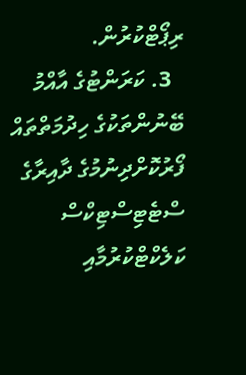ރިޕޯޓްކުރުން.
  3. ކަރަންޓުގެ އާއްމު ބޭނުންތަކުގެ ހިދުމަތްތައް ފޯރުކޮށްދިނުމުގެ ދާއިރާގެ ސްޓެޓިސްޓިކްސް ކަލެކްޓްކުރުމާއި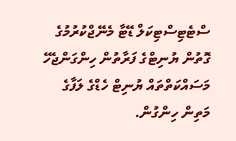ސްޓެޓިސްޓިކަލް ޑޭޓާ މެނޭޖްކުރުމުގެ ގޮތުން ޔުނިޓްގެ ފަރާތުން ހިންގަންޖެހޭ މަސައްކަތްތައް ޔުނިޓް ހެޑްގެ ލަފާގެ މަތިން ހިންގުން.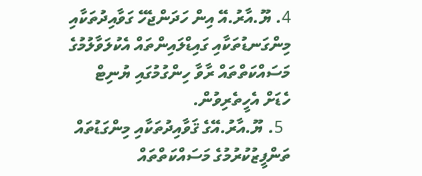4. ޔޫ.އާރު.އޭ އިން ހަދަންޖެހޭ ގަވާއިދުތަކާއި މިންގަނޑުތަކާއި ގައިޑްލައިންތައް އެކުލަވާލުމުގެ މަސައްކަތްތައް ރާވާ ހިންގުމުގައި ޔުނިޓް ހެޑަށް އެހީތެރިވުން.
  5. ޔޫ.އާރު.އޭގެ ޤަވާއިދުތަކާއި މިންގަޑުތައް ތަންފީޒުކުރުމުގެ މަސައްކަތްތައް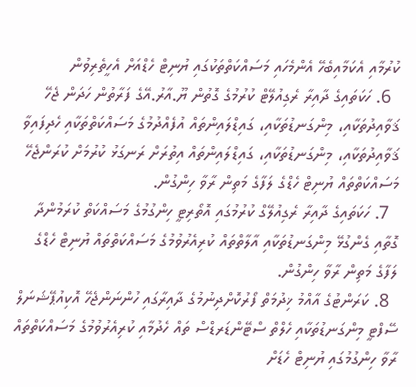ކުރުމާއި އެކަމާއިބެހޭ އެންމެހައި މަސައްކަތްތަކުގައި ޔުނިޓް ހެޑްއަށް އެހީތެރިވުން
  6. ހަކަތައިގެ ދާއިރާ ރެގިއުލޭޓް ކުރުމުގެ ގޮތުން ޔޫ.އާރު.އޭގެ ފަރާތުން ހަދަން ޖެހޭ ޤަވާއިދުތަކާއި، މިންގަނޑުތަކާއި، ގައިޑްލައިންތައް އުފެއްދުމުގެ މަސައްކަތްތަކާއި ހެދިފައިވާ ޤަވާއިދުތަކާއި، މިންގަނޑުތަކާއި، ގައިޑްލައިންތައް އިތުރަށް ރަނގަޅު ކުރުމަށް ކުރަންޖެހޭ މަސައްކަތްތައް ޔުނިޓް ހެޑްގެ ލަފާގެ މަތިން ރާވާ ހިންގުން.
  7. ހަކަތައިގެ ދާއިރާ ރެގިއުލޭގް ކުރުމުގައި އޮތޯރިޓީ ހިންގުމުގެ މަސައްކަތް ކުރަމުންދާ ގޮތާއި ގެންގުޅޭ މިންގަނޑުތަކާއި އާލާތްތައް ކުރިއެރުވުމުގެ މަސައްކަތްތައް ޔުނިޓް ހެޑްގެ ލަފާގެ މަތިން ރާވާ ހިންގުން.
  8. ކަރަންޓުގެ އާއްމު ޚިދުމަތް ފޯރުކޮށްދިނުމުގެ ދާއިރާގައި ހުންނަންޖެހޭ އޮކިއުޕޭޝަނަލް ސޭފްޓީ މިންގަނޑުތަކާއި ހެލްތް ސްޓޭންޑަރޑްސް ތައް ހެދުމާއި ކުރިއެރުވުމުގެ މަސައްކަތްތައް ރާވާ ހިންގުމުގައި ޔުނިޓް ހެޑަށް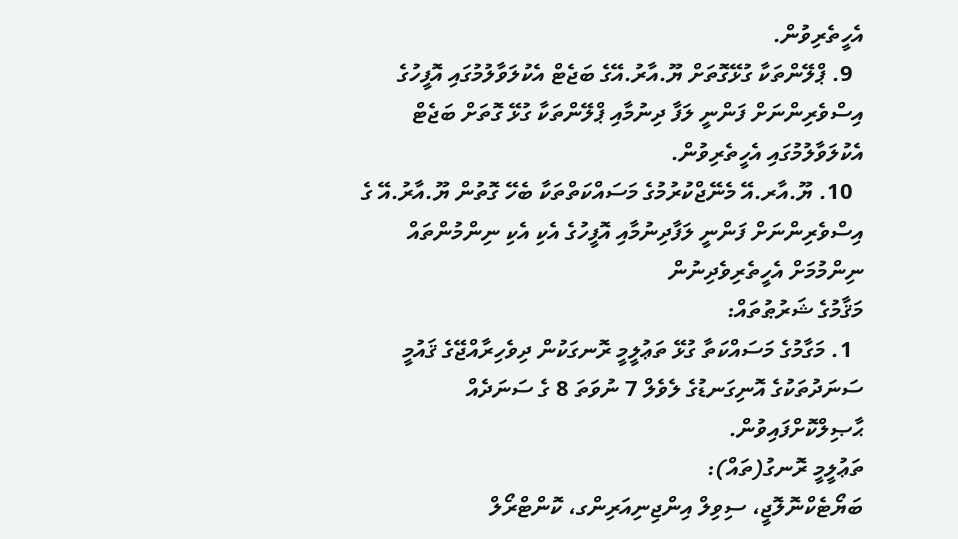އެހީތެރިވުން.
  9. ޕްލޭންތަކާ ގުޅޭގޮތަށް ޔޫ.އާރު.އޭގެ ބަޖެޓް އެކުލަވާލުމުގައި އޮފީހުގެ އިސްވެރިންނަށް ފަންނީ ލަފާ ދިނުމާއި ޕްލޭންތަކާ ގުޅޭ ގޮތަށް ބަޖެޓް އެކުލަވާލުމުގައި އެހީތެރިވުން.
  10. ޔޫ.އާރ.އޭ މެނޭޖްކުރުމުގެ މަސައްކަތްތަކާ ބެހޭ ގޮތުން ޔޫ.އާރު.އޭ ގެ އިސްވެރިންނަށް ފަންނީ ލަފާދިނުމާއި އޮފީހުގެ އެކި އެކި ނިންމުންތައް ނިންމުމަށް އެހީތެރިވެދިނުން
މަޤާމުގެ ޝަރުޠުތައް:
  1. މަގާމުގެ މަސައްކަތާ ގުޅޭ ތަޢުލީމީ ރޮނގަކުން ދިވެހިރާއްޖޭގެ ޤައުމީ ސަނަދުތަކުގެ އޮނިގަނޑުގެ ލެވެލް 7 ނުވަތަ 8 ގެ ސަނަދެއް ޙާޞިލްކޮށްފައިވުން.
ތަޢުލީމީ ރޮނގު(ތައް):
ބަޔޯޓެކްނޮލޮޖީ، ސިވިލް އިންޖިނިއަރިންގ، ކޮންޓްރޯލް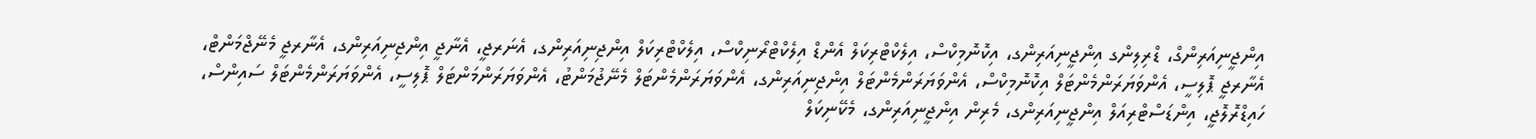އިންޖީނިއަރިންގް، ޑްރިލިންގ އިންޖީނިއަރިންގ، އިކޮނޮމިކްސް، އިލެކްޓްރިކަލް އެންޑް އިލެކްޓްރޯނިކްސް، އިލެކްޓްރިކަލް އިންޖިނިއަރިންގ، އެނަރޖީ، އެނާޖީ އިންޖިނިއަރިންގ، އެނާރޖީ މެނޭޖްމަންޓް، އެނާރޖީ ޕޮލިސީ، އެންވަޔަރަންމެންޓަލް އިކޮނޮމިކްސް، އެންވަޔަރަންމެންޓަލް އިންޖިނިއަރިންގ، އެންވަޔަރަންމެންޓަލް މެނޭޖުމަންޓު، އެންވަޔަރަންމަންޓަލް ޕޮލިސީ، އެންވަޔަރަންމެންޓަލް ސައިންސް، ހައިޑްރޮލޮޖީ، އިންޑަސްޓްރިއަލް އިންޖީނިއަރިންގ، މެރިން އިންޖީނިއަރިންގ، މެކޭނިކަލް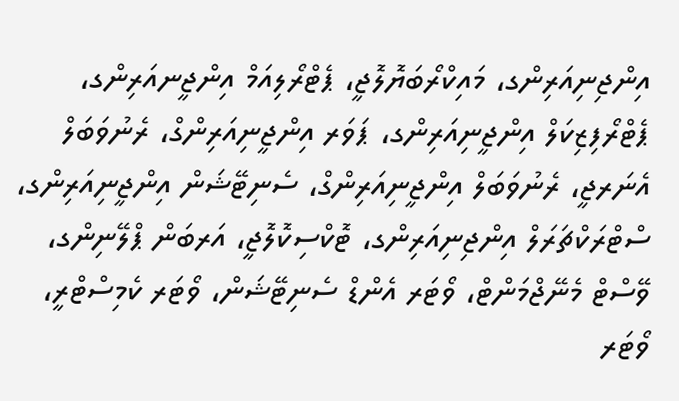އިންޖިނިއަރިންގ، މައިކްރޯބަޔޮލޮޖީ، ޕެޓްރޯލިއަމް އިންޖީނއަރިންގ، ޕެޓްރޯފިޒިކަލް އިންޖީނިއަރިންގ، ޕަވަރ އިންޖީނިއަރިންގް، ރެނުވަބަލް އެނަރޖީ، ރެނުވަބަލް އިންޖީނިއަރިންގް، ސެނިޓޭޝަން އިންޖީނިއަރިންގ، ސްޓްރަކްޗަރަލް އިންޖިނިއަރިންގ، ޓޮކްސިކޮލޮޖީ، އަރބަން ޕްލޭނިންގ، ވޭސްޓް މެނޭޖްމަންޓް، ވޯޓަރ އެންޑް ސެނިޓޭޝަން، ވޯޓަރ ކެމިސްޓްރީ،  ވޯޓަރ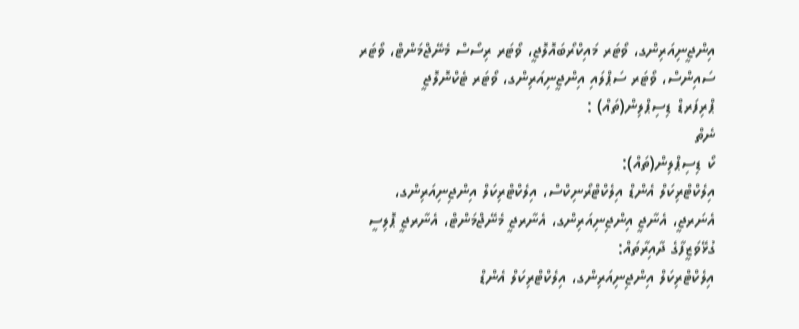އިންޖީނިއަރިންގ، ވޯޓަރ މައިކްރޯބައޮލޮޖީ، ވޯޓަރ ރިސޯސް މެނޭޖްމަންޓް، ވޯޓަރ ސައިންސް، ވޯޓަރ ސަޕްލައި އިންޖީނިއަރިންގ، ވޯޓަރ ޓެކްނޮލޮޖީ
ޕްރިފަރޑް ޑިސިޕްލިން(ތައް) :
ނެތް
ކޯ ޑިސިޕްލިން(ތައް):
އިލެކްޓްރިކަލް އެންޑް އިލެކްޓްރޯނިކްސް، އިލެކްޓްރިކަލް އިންޖިނިއަރިންގ، އެނަރޖީ، އެނާޖީ އިންޖިނިއަރިންގ، އެނާރޖީ މެނޭޖްމަންޓް، އެނާރޖީ ޕޮލިސީ
ގުޅޭވަޒީފާގެ ދާއިރާތައް:
އިލެކްޓްރިކަލް އިންޖިނިއަރިންގ، އިލެކްޓްރިކަލް އެންޑް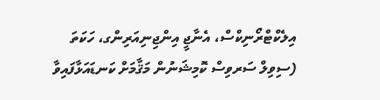އިލެކްޓްރޯނިކްސް، އެނާޖީ އިންޖިނިއަރިންގ، ހަކަތަ
(ސިވިލް ސަރވިސް ކޮމިޝަނުން މަޤާމަށް ކަނޑައަޅާފައިވާ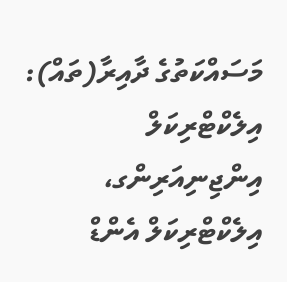މަސައްކަތުގެ ދާއިރާ(ތައް):
އިލެކްޓްރިކަލް އިންޖިނިއަރިންގ، އިލެކްޓްރިކަލް އެންޑް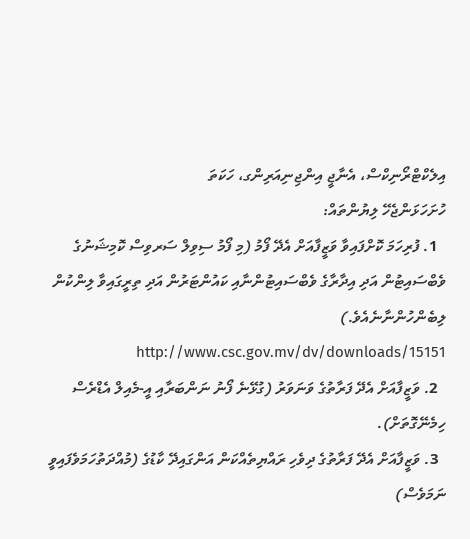އިލެކްޓްރޯނިކްސް، އެނާޖީ އިންޖިނިއަރިންގ، ހަކަތަ
ހުށަހަޅަންޖެހޭ ލިޔުންތައް:
  1. ފުރިހަމަ ކޮށްފައިވާ ވަޒީފާއަށް އެދޭ ފޯމު (މި ފޯމު ސިވިލް ސަރވިސް ކޮމިޝަނުގެ ވެބްސައިޓުން އަދި އިދާރާގެ ވެބްސައިޓުންނާއި ކައުންޓަރުން އަދި ތިރީގައިވާ ލިންކުން ލިބެންހުންނާނެއެވެ.) http://www.csc.gov.mv/dv/downloads/15151
  2. ވަޒީފާއަށް އެދޭ ފަރާތުގެ ވަނަވަރު (ގުޅޭނެ ފޯނު ނަންބަރާއި އީ-މެއިލް އެޑްރެސް ހިމެނޭގޮތަށް).
  3. ވަޒީފާއަށް އެދޭ ފަރާތުގެ ދިވެހި ރައްޔިތެއްކަން އަންގައިދޭ ކާޑުގެ (މުއްދަތުހަމަވެފައިވީ ނަމަވެސް)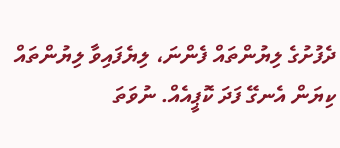ދެފުށުގެ ލިޔުންތައް ފެންނަ، ލިޔެފައިވާ ލިޔުންތައް ކިޔަން އެނގޭ ފަދަ ކޮޕީއެއް. ނުވަތަ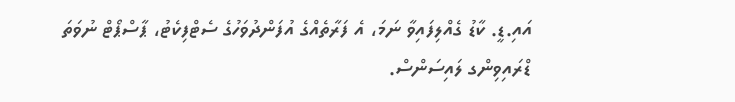އައި.ޑީ. ކާޑު ގެއްލިފައިވާ ނަމަ، އެ ފަރާތެއްގެ އުފަންދުވަހުގެ ސެޓްފިކެޓު، ޕާސްޕޯޓް ނުވަތަ ޑްރައިވިންގ ލައިސަންސް.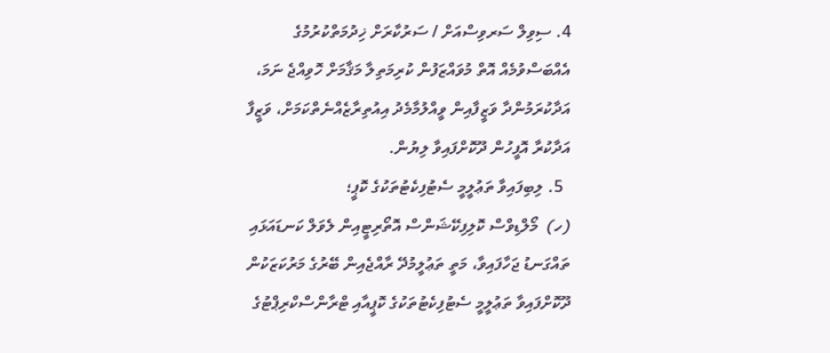4. ސިވިލް ސަރވިސްއަށް / ސަރުކާރަށް ޚިދުމަތްކުރުމުގެ އެއްބަސްވުމެއް އޮތް މުވައްޒަފުން ކުރިމަތިލާ މަޤާމަށް ހޮވިއްޖެ ނަމަ، އަދާކުރަމުންދާ ވަޒީފާއިން ވީއްލުމާމެދު އިއުތިރާޒެއްނެތްކަމަށް، ވަޒީފާ އަދާކުރާ އޮފީހުން ދޫކޮށްފައިވާ ލިޔުން.
  5. ލިބިފައިވާ ތަޢުލީމީ ސެޓުފިކެޓުތަކުގެ ކޮޕީ؛
(ހ)  މޯލްޑިވްސް ކޮލިފިކޭޝަންސް އޮތޯރިޓީއިން ލެވަލް ކަނޑައަޅައި ތައްގަނޑު ޖަހާފައިވާ، މަތީ ތަޢުލީމުދޭ ރާއްޖެއިން ބޭރުގެ މަރުކަޒަކުން ދޫކޮށްފައިވާ ތަޢުލީމީ ސެޓުފިކެޓުތަކުގެ ކޮޕީއާއި ޓްރާންސްކްރިޕްޓުގެ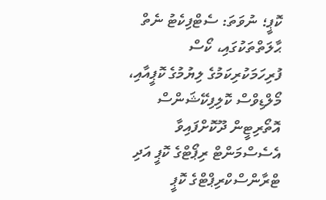ކޮޕީ؛ ނުވަތަ: ސެޓްފިކެޓު ނެތް ޙާލަތްތަކުގައި، ކޯސް ފުރިހަމަކުރިކަމުގެ ލިޔުމުގެ ކޮޕީއާއި، މޯލްޑިވްސް ކޮލިފިކޭޝަންސް އޮތޯރިޓީން ދޫކޮށްފައިވާ އެސެސްމަންޓް ރިޕޯޓްގެ ކޮޕީ އަދި ޓްރާންސްކްރިޕްޓްގެ ކޮޕީ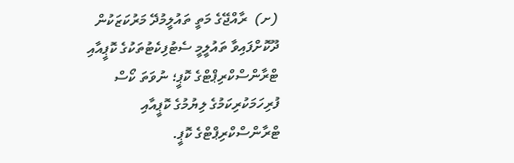(ށ)  ރާއްޖޭގެ މަތީ ތައުލީމުދޭ މަރުކަޒަކުން ދޫކޮށްފައިވާ ތައުލީމީ ސެޓުފިކެޓުތަކުގެ ކޮޕީއާއި ޓްރާންސްކްރިޕްޓްގެ ކޮޕީ؛ ނުވަތަ ކޯސް ފުރިހަމަކުރިކަމުގެ ލިޔުމުގެ ކޮޕީއާއި ޓްރާންސްކްރިޕްޓްގެ ކޮޕީ.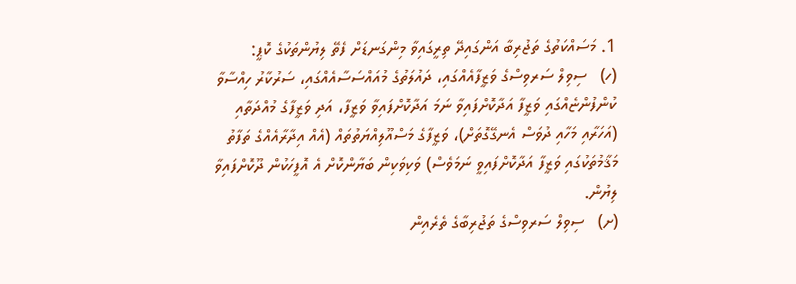1. މަސައްކަތުގެ ތަޖުރިބާ އަންގައިދޭ ތިރީގައިވާ މިންގަނޑަށް ފެތޭ ލިޔުންތަކުގެ ކޮޕީ:
(ހ)   ސިވިލް ސަރވިސްގެ ވަޒީފާއެއްގައި، ދައުލަތުގެ މުއައްސަސާއެއްގައި، ސަރުކާރު ހިއްސާވާ ކުންފުންޏެއްގައި ވަޒީފާ އަދާކޮށްފައިވާ ނަމަ އަދާކޮށްފައިވާ ވަޒީފާ، އަދި ވަޒީފާގެ މުއްދަތާއި (އަހަރާއި މަހާއި ދުވަސް އެނގޭގޮތަށް)، ވަޒީފާގެ މަސްއޫލިއްޔަތުތައް (އެއް އިދާރާއެއްގެ ތަފާތު މަޤާމުތަކުގައި ވަޒީފާ އަދާކޮށްފައިވީ ނަމަވެސް) ވަކިވަކިން ބަޔާންކޮށް އެ އޮފީހަކުން ދޫކޮށްފައިވާ ލިޔުން.
(ށ)   ސިވިލް ސަރވިސްގެ ތަޖުރިބާގެ ތެރެއިން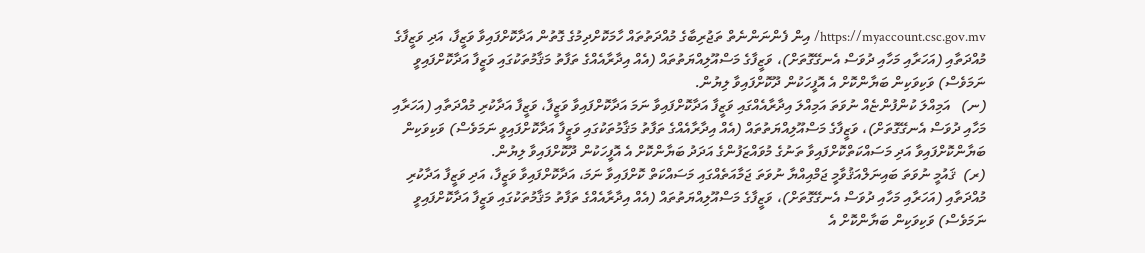https://myaccount.csc.gov.mv/ އިން ފެންނަންނެތް ތަޖުރިބާގެ މުއްދަތުތައް ހާމަކޮށްދިމުގެ ގޮތުން އަދާކޮށްފައިވާ ވަޒީފާ، އަދި ވަޒީފާގެ މުއްދަތާއި (އަހަރާއި މަހާއި ދުވަސް އެނގޭގޮތަށް)، ވަޒީފާގެ މަސްއޫލިއްޔަތުތައް (އެއް އިދާރާއެއްގެ ތަފާތު މަޤާމުތަކުގައި ވަޒީފާ އަދާކޮށްފައިވީ ނަމަވެސް) ވަކިވަކިން ބަޔާންކޮށް އެ އޮފީހަކުން ދޫކޮށްފައިވާ ލިޔުން.
(ނ)   އަމިއްލަ ކުންފުންޏެއް ނުވަތަ އަމިއްލަ އިދާރާއެއްގައި ވަޒީފާ އަދާކޮށްފައިވާ ނަމަ އަދާކޮށްފައިވާ ވަޒީފާ، ވަޒީފާ އަދާކުރި މުއްދަތާއި (އަހަރާއި މަހާއި ދުވަސް އެނގޭގޮތަށް)، ވަޒީފާގެ މަސްއޫލިއްޔަތުތައް (އެއް އިދާރާއެއްގެ ތަފާތު މަޤާމުތަކުގައި ވަޒީފާ އަދާކޮށްފައިވީ ނަމަވެސް) ވަކިވަކިން ބަޔާންކޮށްފައިވާ އަދި މަސައްކަތްކޮށްފައިވާ ތަނުގެ މުވައްޒަފުންގެ އަދަދު ބަޔާންކޮށް އެ އޮފީހަކުން ދޫކޮށްފައިވާ ލިޔުން.
(ރ)  ޤައުމީ ނުވަތަ ބައިނަލްއަޤުވާމީ ޖަމްއިއްޔާ ނުވަތަ ޖަމާއަތެއްގައި މަސައްކަތް ކޮށްފައިވާ ނަމަ، އަދާކޮށްފައިވާ ވަޒީފާ، އަދި ވަޒީފާ އަދާކުރި މުއްދަތާއި (އަހަރާއި މަހާއި ދުވަސް އެނގޭގޮތަށް)، ވަޒީފާގެ މަސްއޫލިއްޔަތުތައް (އެއް އިދާރާއެއްގެ ތަފާތު މަޤާމުތަކުގައި ވަޒީފާ އަދާކޮށްފައިވީ ނަމަވެސް) ވަކިވަކިން ބަޔާންކޮށް އެ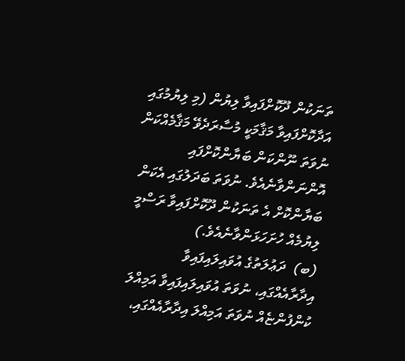ތަނަކުން ދޫކޮށްފައިވާ ލިޔުން (މި ލިޔުމުގައި އަދާކޮށްފައިވާ މަޤާމަކީ މުސާރަދެވޭ މަޤާމެއްކަން ނުވަތަ ނޫންކަން ބަޔާންކޮށްފައި އޮންނަންވާނެއެވެ. ނުވަތަ ބަދަލުގައި އެކަން ބަޔާންކޮށް އެ ތަނަކުން ދޫކޮށްފައިވާ ރަސްމީ ލިޔުމެއް ހުށަހަޅަންވާނެއެވެ.)
(ބ)  ދަޢުލަތުގެ އުވައިލައިފައިވާ އިދާރާއެއްގައި، ނުވަތަ އުވައިލައިފައިވާ އަމިއްލަ ކުންފުންޏެއް ނުވަތަ އަމިއްލަ އިދާރާއެއްގައި،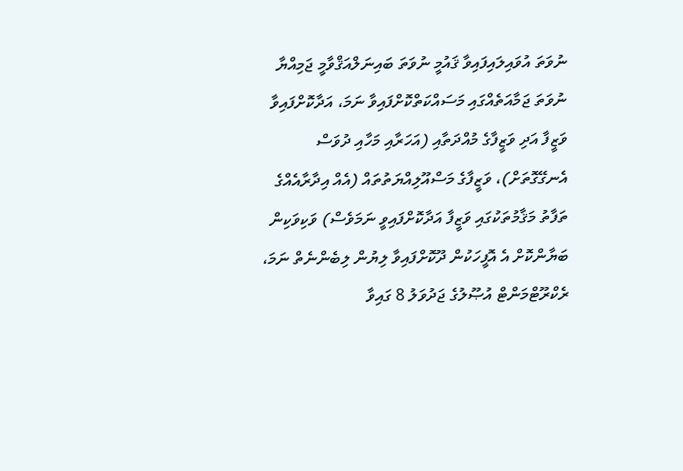ނުވަތަ އުވައިލައިފައިވާ ޤައުމީ ނުވަތަ ބައިނަލްއަޤްވާމީ ޖަމިއްޔާ ނުވަތަ ޖަމާއަތެއްގައި މަސައްކަތްކޮށްފައިވާ ނަމަ، އަދާކޮށްފައިވާ ވަޒީފާ އަދި ވަޒީފާގެ މުއްދަތާއި (އަހަރާއި މަހާއި ދުވަސް އެނގޭގޮތަށް)، ވަޒީފާގެ މަސްއޫލިއްޔަތުތައް (އެއް އިދާރާއެއްގެ ތަފާތު މަޤާމުތަކުގައި ވަޒީފާ އަދާކޮށްފައިވީ ނަމަވެސް) ވަކިވަކިން ބަޔާންކޮށް އެ އޮފީހަކުން ދޫކޮށްފައިވާ ލިޔުން ލިބެންނެތް ނަމަ، ރެކްރޫޓްމަންޓް އުޞޫލުގެ ޖަދުވަލު 8 ގައިވާ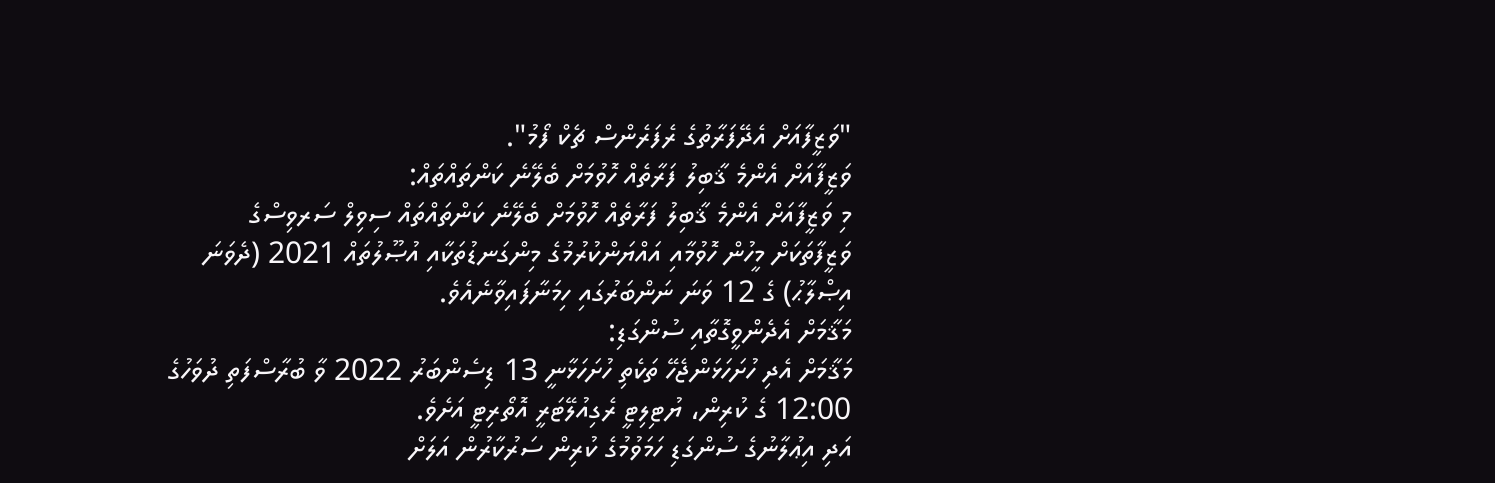"ވަޒީފާއަށް އެދޭފަރާތުގެ ރެފަރެންސް ޗެކް ފޯމު".
ވަޒީފާއަށް އެންމެ ޤާބިލު ފަރާތެއް ހޮވުމަށް ބެލޭނެ ކަންތައްތައް:
މި ވަޒީފާއަށް އެންމެ ޤާބިލު ފަރާތެއް ހޮވުމަށް ބެލޭނެ ކަންތައްތައް ސިވިލް ސަރވިސްގެ ވަޒީފާތަކަށް މީހުން ހޮވުމާއި އައްޔަންކުރުމުގެ މިންގަނޑުތަކާއި އުޞޫލުތައް 2021 (ދެވަނަ އިޞްލާޙު) ގެ 12 ވަނަ ނަންބަރުގައި ހިމަނާފައިވާނެއެވެ.
މަޤާމަށް އެދެންވީގޮތާއި ސުންގަޑި:
މަޤާމަށް އެދި ހުށަހަޅަންޖެހޭ ތަކެތި ހުށަހަޅާނީ 13 ޑިސެންބަރު 2022 ވާ ބުރާސްފަތި ދުވަހުގެ 12:00 ގެ ކުރިން، ޔުޓިލިޓީ ރެގިއުލޭޓަރީ އޮތޯރިޓީ އަށެވެ.
އަދި އިޢުލާނުގެ ސުންގަޑި ހަމަވުމުގެ ކުރިން ސަރުކާރުން އަލަށް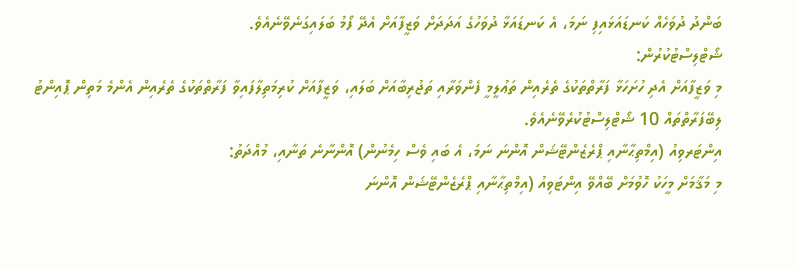ބަންދު ދުވަހެއް ކަނޑައަޅައިފި ނަމަ، އެ ކަނޑައަޅާ ދުވަހުގެ އަދަދަށް ވަޒީފާއަށް އެދޭ ފޯމު ބަލައިގަނެވޭނެއެވެ.
ޝޯޓްލިސްޓުކުރުން:
މި ވަޒީފާއަށް އެދި ހުށަހަޅާ ފަރާތްތަކުގެ ތެރެއިން ތަޢުލީމީ ފެންވަރާއި ތަޖުރިބާއަށް ބަލައި، ވަޒީފާއަށް ކުރިމަތިލާފައިވާ ފަރާތްތަކުގެ ތެރެއިން އެންމެ މަތިން ޕޮއިންޓު ލިބޭފަރާތްތައް 10 ޝޯޓްލިސްޓުކުރެވޭނެއެވެ.
އިންޓަރވިއު (އިމްތިޙާނާއި ޕްރެޒެންޓޭޝަން އޮންނަ ނަމަ، އެ ބައި ވެސް ހިމެނުން) އޮންނާނެ ތަނާއި، މުއްދަތު:
މި މަޤާމަށް މީހަކު ހޮވުމަށް ބޭއްވޭ އިންޓަވިއު (އިމްތިޙާނާއި ޕްރެޒެންޓޭޝަން އޮންނަ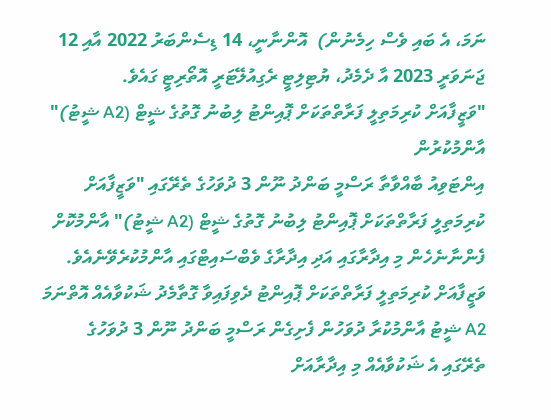ނަމަ، އެ ބައި ވެސް ހިމެނުން)  އޮންނާނީ، 14 ޑިސެންބަރު 2022 އާއި 12 ޖަނަވަރީ 2023 އާ ދެމެދު، ޔުޓިލިޓީ ރެގިއުލޭޓަރީ އޮތޯރިޓީ ގައެވެ.
"ވަޒީފާއަށް ކުރިމަތިލީ ފަރާތްތަކަށް ޕޮއިންޓު ލިބުނު ގޮތުގެ ޝީޓް (A2 ޝީޓު)" އާންމުކުރުން
އިންޓަވިއު ބާއްވާތާ ރަސްމީ ބަންދު ނޫން 3 ދުވަހުގެ ތެރޭގައި "ވަޒީފާއަށް ކުރިމަތިލީ ފަރާތްތަކަށް ޕޮއިންޓު ލިބުނު ގޮތުގެ ޝީޓް (A2 ޝީޓު)" އާންމުކޮށް ފެންނާނެހެން މި އިދާރާގައި އަދި އިދާރާގެ ވެބްސައިޓްގައި އާންމުކުރެވޭނެއެވެ. ވަޒީފާއަށް ކުރިމަތިލީ ފަރާތްތަކަށް ޕޮއިންޓު ދެވިފައިވާ ގޮތާމެދު ޝަކުވާއެއް އޮތްނަމަ A2 ޝީޓު އާންމުކުރާ ދުވަހުން ފެށިގެން ރަސްމީ ބަންދު ނޫން 3 ދުވަހުގެ ތެރޭގައި އެ ޝަކުވާއެއް މި އިދާރާއަށް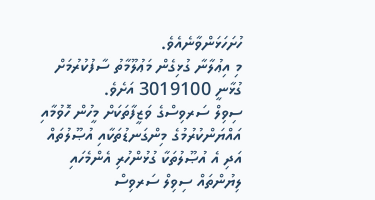ހުށަހަޅަންވާނެއެވެ.
މި އިޢުލާނާ ގުޅިގެން މަޢުލޫމާތު ސާފުކުރުމަށް ގުޅާނީ 3019100 އަށެވެ.
ސިވިލް ސަރވިސްގެ ވަޒީފާތަކަށް މީހުން ހޮވުމާއި އައްޔަންކުރުމުގެ މިންގަނޑުތަކާއި އުޞޫލުތައް އަދި އެ އުޞޫލުތަކާ ގުޅުންހުރި އެންމެހައި ލިޔުންތައް ސިވިލް ސަރވިސް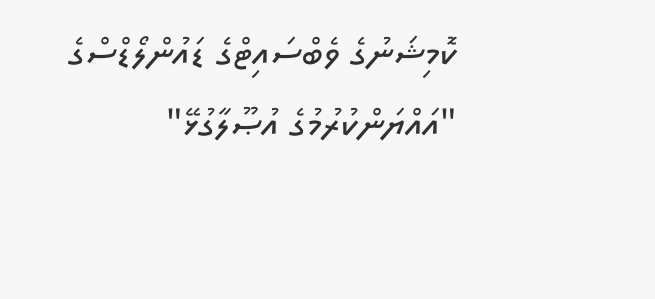ކޮމިޝަނުގެ ވެބްސައިޓްގެ ޑައުންލޯޑްސްގެ "އައްޔަންކުރުމުގެ އުޞޫލާގުޅޭ"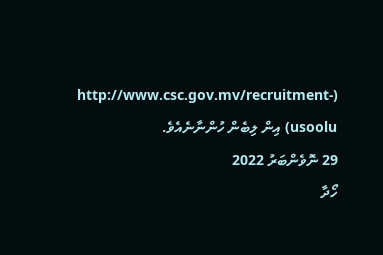(http://www.csc.gov.mv/recruitment-usoolu) އިން ލިބެން ހުންނާނެއެވެ.
29 ނޮވެންބަރު 2022
ހޯދާ